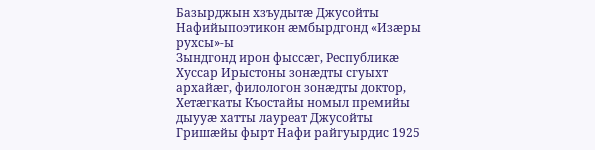Базырджын хзъудытæ Джусойты Нафийыпоэтикон æмбырдгонд «Изæры рухсы»-ы
Зындгонд ирон фыссæг, Республикæ Хуссар Ирыстоны зонæдты сгуыхт архайæг, филологон зонæдты доктор, Хетæгкаты Къостайы номыл премийы дыууæ хатты лауреат Джусойты Гришæйы фырт Нафи райгуырдис 1925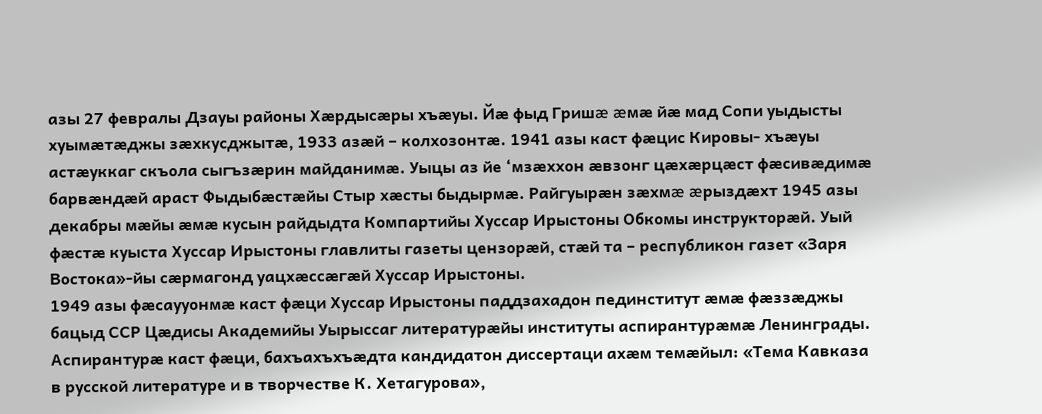азы 27 февралы Дзауы районы Хæрдысæры хъæуы. Йæ фыд Гришæ æмæ йæ мад Сопи уыдысты хуымæтæджы зæхкусджытæ, 1933 азæй – колхозонтæ. 1941 азы каст фæцис Кировы- хъæуы астæуккаг скъола сыгъзæрин майданимæ. Уыцы аз йе ‘мзæххон æвзонг цæхæрцæст фæсивæдимæ барвæндæй араст Фыдыбæстæйы Стыр хæсты быдырмæ. Райгуырæн зæхмæ æрыздæхт 1945 азы декабры мæйы æмæ кусын райдыдта Компартийы Хуссар Ирыстоны Обкомы инструкторæй. Уый фæстæ куыста Хуссар Ирыстоны главлиты газеты цензорæй, стæй та – республикон газет «Заря Востока»-йы сæрмагонд уацхæссæгæй Хуссар Ирыстоны.
1949 азы фæсаууонмæ каст фæци Хуссар Ирыстоны паддзахадон пединститут æмæ фæззæджы бацыд ССР Цæдисы Академийы Уырыссаг литературæйы институты аспирантурæмæ Ленинграды. Аспирантурæ каст фæци, бахъахъхъæдта кандидатон диссертаци ахæм темæйыл: «Тема Кавказа в русской литературе и в творчестве К. Хетагурова»,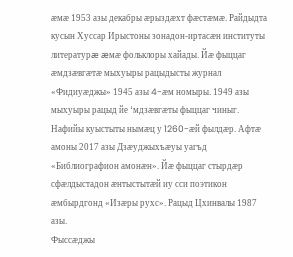æмæ 1953 азы декабры æрыздæхт фæстæмæ. Райдыдта кусын Хуссар Ирыстоны зонадон-иртасæн институты литературæ æмæ фольклоры хайады. Йæ фыццаг æмдзæвгæтæ мыхуыры рацыдысты журнал «Фидиуæджы» 1945 азы 4-æм номыры. 1949 азы мыхуыры рацыд йе ‘мдзæвгæты фыццаг чиныг. Нафийы куыстыты нымæц у 1260-æй фылдæр. Афтæ амоны 2017 азы Дзæуджыхъæуы уагъд «Библиографион амонæн». Йæ фыццаг стырдæр сфæлдыстадон æнтыстытæй иу сси поэтикон æмбырдгонд «Изæры рухс». Рацыд Цхинвалы 1987 азы.
Фыссæджы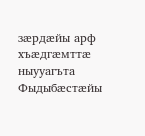зæрдæйы арф хъæдгæмттæ ныууагъта Фыдыбæстæйы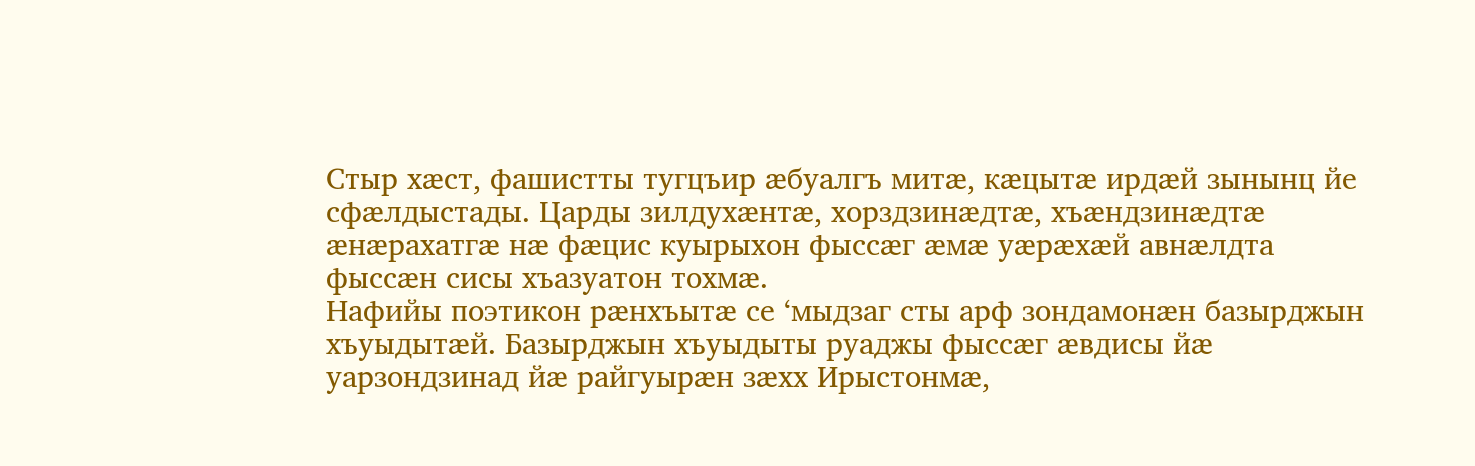Стыр хæст, фашистты тугцъир æбуалгъ митæ, кæцытæ ирдæй зынынц йе сфæлдыстады. Царды зилдухæнтæ, хорздзинæдтæ, хъæндзинæдтæ æнæрахатгæ нæ фæцис куырыхон фыссæг æмæ уæрæхæй авнæлдта фыссæн сисы хъазуатон тохмæ.
Нафийы поэтикон рæнхъытæ се ‘мыдзаг сты арф зондамонæн базырджын хъуыдытæй. Базырджын хъуыдыты руаджы фыссæг æвдисы йæ уарзондзинад йæ райгуырæн зæхх Ирыстонмæ,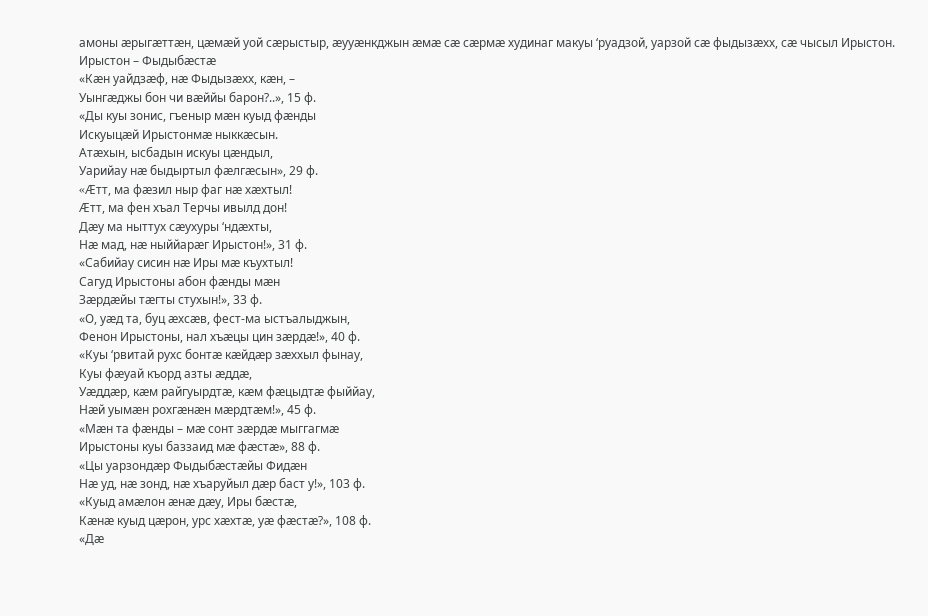амоны æрыгæттæн, цæмæй уой сæрыстыр, æууæнкджын æмæ сæ сæрмæ худинаг макуы ‘руадзой, уарзой сæ фыдызæхх, сæ чысыл Ирыстон.
Ирыстон – Фыдыбæстæ
«Кæн уайдзæф, нæ Фыдызæхх, кæн, –
Уынгæджы бон чи вæййы барон?..», 15 ф.
«Ды куы зонис, гъеныр мæн куыд фæнды
Искуыцæй Ирыстонмæ ныккæсын.
Атæхын, ысбадын искуы цæндыл,
Уарийау нæ быдыртыл фæлгæсын», 29 ф.
«Æтт, ма фæзил ныр фаг нæ хæхтыл!
Æтт, ма фен хъал Терчы ивылд дон!
Дæу ма ныттух сæухуры ‘ндæхты,
Нæ мад, нæ ныййарæг Ирыстон!», 31 ф.
«Сабийау сисин нæ Иры мæ къухтыл!
Сагуд Ирыстоны абон фæнды мæн
Зæрдæйы тæгты стухын!», 33 ф.
«О, уæд та, буц æхсæв, фест-ма ыстъалыджын,
Фенон Ирыстоны, нал хъæцы цин зæрдæ!», 40 ф.
«Куы ‘рвитай рухс бонтæ кæйдæр зæххыл фынау,
Куы фæуай къорд азты æддæ,
Уæддæр, кæм райгуырдтæ, кæм фæцыдтæ фыййау,
Нæй уымæн рохгæнæн мæрдтæм!», 45 ф.
«Мæн та фæнды – мæ сонт зæрдæ мыггагмæ
Ирыстоны куы баззаид мæ фæстæ», 88 ф.
«Цы уарзондæр Фыдыбæстæйы Фидæн
Нæ уд, нæ зонд, нæ хъаруйыл дæр баст у!», 103 ф.
«Куыд амæлон æнæ дæу, Иры бæстæ,
Кæнæ куыд цæрон, урс хæхтæ, уæ фæстæ?», 108 ф.
«Дæ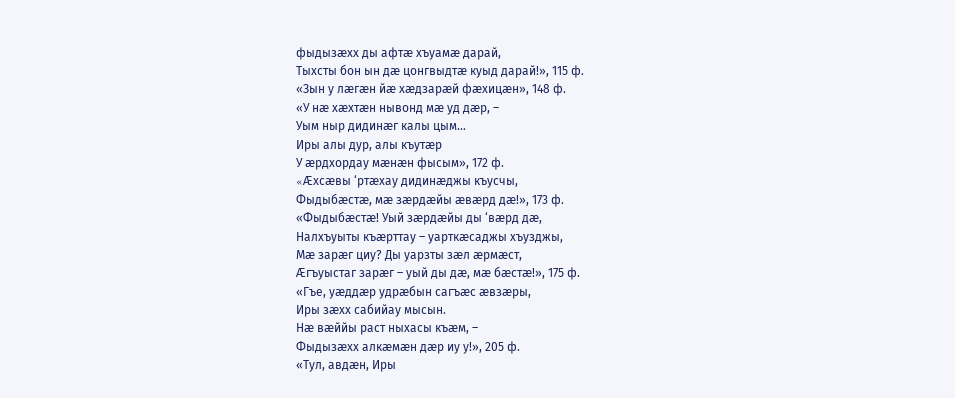фыдызæхх ды афтæ хъуамæ дарай,
Тыхсты бон ын дæ цонгвыдтæ куыд дарай!», 115 ф.
«Зын у лæгæн йæ хæдзарæй фæхицæн», 148 ф.
«У нæ хæхтæн нывонд мæ уд дæр, –
Уым ныр дидинæг калы цым…
Иры алы дур, алы къутæр
У æрдхордау мæнæн фысым», 172 ф.
«Æхсæвы ‘ртæхау дидинæджы къусчы,
Фыдыбæстæ, мæ зæрдæйы æвæрд дæ!», 173 ф.
«Фыдыбæстæ! Уый зæрдæйы ды ‘вæрд дæ,
Налхъуыты къæрттау – уарткæсаджы хъузджы,
Мæ зарæг циу? Ды уарзты зæл æрмæст,
Æгъуыстаг зарæг – уый ды дæ, мæ бæстæ!», 175 ф.
«Гъе, уæддæр удрæбын сагъæс æвзæры,
Иры зæхх сабийау мысын.
Нæ вæййы раст ныхасы къæм, –
Фыдызæхх алкæмæн дæр иу у!», 205 ф.
«Тул, авдæн, Иры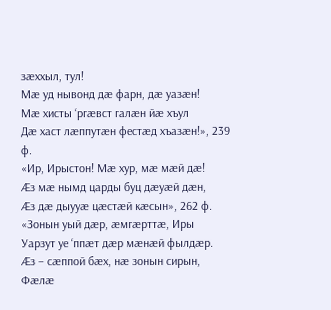зæххыл, тул!
Мæ уд нывонд дæ фарн, дæ уазæн!
Мæ хисты ‘ргæвст галæн йæ хъул
Дæ хаст лæппутæн фестæд хъазæн!», 239 ф.
«Ир, Ирыстон! Мæ хур, мæ мæй дæ!
Æз мæ нымд царды буц дæуæй дæн,
Æз дæ дыууæ цæстæй кæсын», 262 ф.
«Зонын уый дæр, æмгæрттæ, Иры
Уарзут уе ‘ппæт дæр мæнæй фылдæр.
Æз – сæппой бæх, нæ зонын сирын,
Фæлæ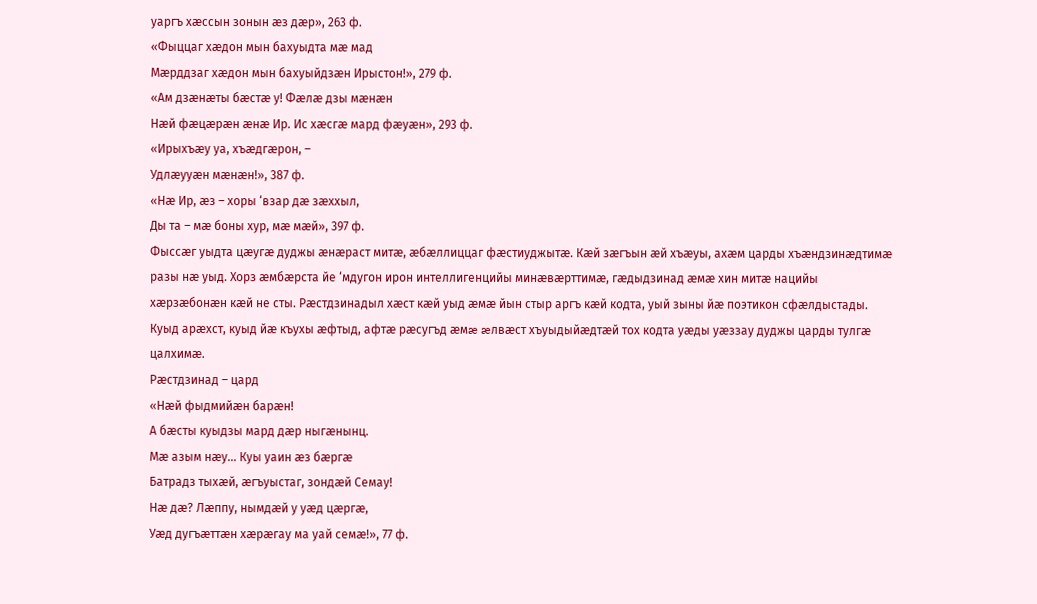уаргъ хæссын зонын æз дæр», 263 ф.
«Фыццаг хæдон мын бахуыдта мæ мад
Мæрддзаг хæдон мын бахуыйдзæн Ирыстон!», 279 ф.
«Ам дзæнæты бæстæ у! Фæлæ дзы мæнæн
Нæй фæцæрæн æнæ Ир. Ис хæсгæ мард фæуæн», 293 ф.
«Ирыхъæу уа, хъæдгæрон, –
Удлæууæн мæнæн!», 387 ф.
«Нæ Ир, æз – хоры ‘взар дæ зæххыл,
Ды та – мæ боны хур, мæ мæй», 397 ф.
Фыссæг уыдта цæугæ дуджы æнæраст митæ, æбæллиццаг фæстиуджытæ. Кæй зæгъын æй хъæуы, ахæм царды хъæндзинæдтимæ разы нæ уыд. Хорз æмбæрста йе ‘мдугон ирон интеллигенцийы минæвæрттимæ, гæдыдзинад æмæ хин митæ нацийы хæрзæбонæн кæй не сты. Рæстдзинадыл хæст кæй уыд æмæ йын стыр аргъ кæй кодта, уый зыны йæ поэтикон сфæлдыстады. Куыд арæхст, куыд йæ къухы æфтыд, афтæ рæсугъд æмæ æлвæст хъуыдыйæдтæй тох кодта уæды уæззау дуджы царды тулгæ цалхимæ.
Рæстдзинад – цард
«Нæй фыдмийæн барæн!
А бæсты куыдзы мард дæр ныгæнынц.
Мæ азым нæу… Куы уаин æз бæргæ
Батрадз тыхæй, æгъуыстаг, зондæй Семау!
Нæ дæ? Лæппу, нымдæй у уæд цæргæ,
Уæд дугъæттæн хæрæгау ма уай семæ!», 77 ф.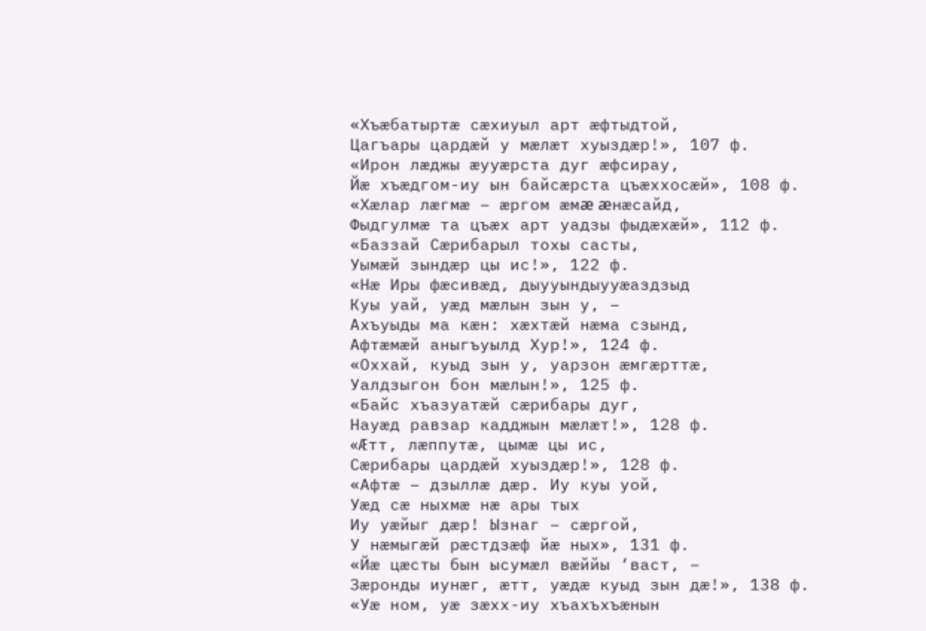«Хъæбатыртæ сæхиуыл арт æфтыдтой,
Цагъары цардæй у мæлæт хуыздæр!», 107 ф.
«Ирон лæджы æууæрста дуг æфсирау,
Йæ хъæдгом-иу ын байсæрста цъæххосæй», 108 ф.
«Хæлар лæгмæ – æргом æмæ æнæсайд,
Фыдгулмæ та цъæх арт уадзы фыдæхæй», 112 ф.
«Баззай Сæрибарыл тохы састы,
Уымæй зындæр цы ис!», 122 ф.
«Нæ Иры фæсивæд, дыууындыууæаздзыд
Куы уай, уæд мæлын зын у, –
Ахъуыды ма кæн: хæхтæй нæма сзынд,
Афтæмæй аныгъуылд Хур!», 124 ф.
«Оххай, куыд зын у, уарзон æмгæрттæ,
Уалдзыгон бон мæлын!», 125 ф.
«Байс хъазуатæй сæрибары дуг,
Науæд равзар кадджын мæлæт!», 128 ф.
«Æтт, лæппутæ, цымæ цы ис,
Сæрибары цардæй хуыздæр!», 128 ф.
«Афтæ – дзыллæ дæр. Иу куы уой,
Уæд сæ ныхмæ нæ ары тых
Иу уæйыг дæр! Ызнаг – сæргой,
У нæмыгæй рæстдзæф йæ ных», 131 ф.
«Йæ цæсты бын ысумæл вæййы ‘васт, –
Зæронды иунæг, æтт, уæдæ куыд зын дæ!», 138 ф.
«Уæ ном, уæ зæхх-иу хъахъхъæнын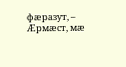фæразут, –
Æрмæст, мæ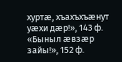хуртæ, хъахъхъæнут уæхи дæр!», 143 ф.
«Быныл æвзæр зайы!», 152 ф.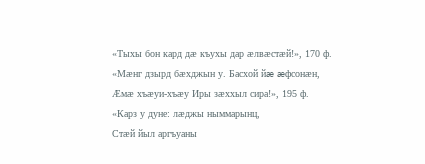«Тыхы бон кард дæ къухы дар æлвæстæй!», 170 ф.
«Мæнг дзырд бæхджын у. Басхой йæ æфсонæн,
Æмæ хъæуи-хъæу Иры зæххыл сира!», 195 ф.
«Карз у дуне: лæджы ныммарынц,
Стæй йыл аргъуаны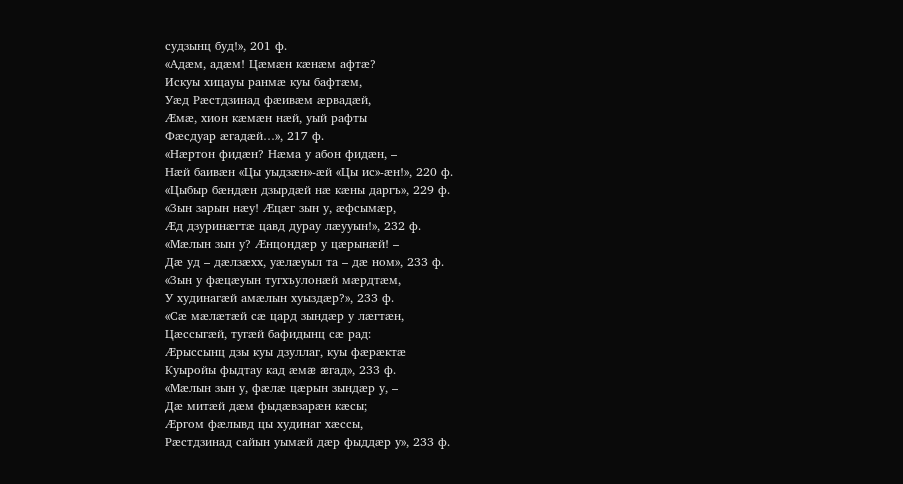судзынц буд!», 201 ф.
«Адæм, адæм! Цæмæн кæнæм афтæ?
Искуы хицауы ранмæ куы бафтæм,
Уæд Рæстдзинад фæивæм æрвадæй,
Æмæ, хион кæмæн нæй, уый рафты
Фæсдуар æгадæй…», 217 ф.
«Нæртон фидæн? Нæма у абон фидæн, –
Нæй баивæн «Цы уыдзæн»-æй «Цы ис»-æн!», 220 ф.
«Цыбыр бæндæн дзырдæй нæ кæны даргъ», 229 ф.
«Зын зарын нæу! Æцæг зын у, æфсымæр,
Æд дзуринæгтæ цавд дурау лæууын!», 232 ф.
«Мæлын зын у? Æнцондæр у цæрынæй! –
Дæ уд – дæлзæхх, уæлæуыл та – дæ ном», 233 ф.
«Зын у фæцæуын тугхъулонæй мæрдтæм,
У худинагæй амæлын хуыздæр?», 233 ф.
«Сæ мæлæтæй сæ цард зындæр у лæгтæн,
Цæссыгæй, тугæй бафидынц сæ рад:
Æрыссынц дзы куы дзуллаг, куы фæрæктæ
Куыройы фыдтау кад æмæ æгад», 233 ф.
«Мæлын зын у, фæлæ цæрын зындæр у, –
Дæ митæй дæм фыдæвзарæн кæсы;
Æргом фæлывд цы худинаг хæссы,
Рæстдзинад сайын уымæй дæр фыддæр у», 233 ф.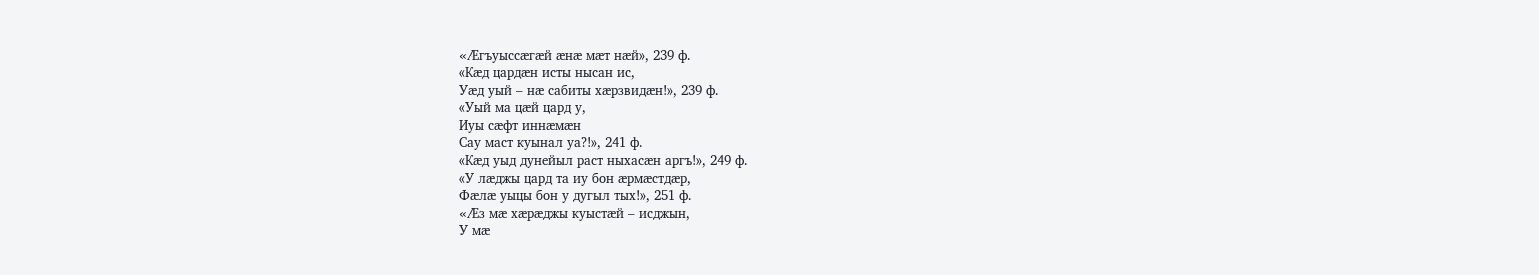«Æгъуыссæгæй æнæ мæт нæй», 239 ф.
«Кæд цардæн исты нысан ис,
Уæд уый – нæ сабиты хæрзвидæн!», 239 ф.
«Уый ма цæй цард у,
Иуы сæфт иннæмæн
Сау маст куынал уа?!», 241 ф.
«Кæд уыд дунейыл раст ныхасæн аргъ!», 249 ф.
«У лæджы цард та иу бон æрмæстдæр,
Фæлæ уыцы бон у дугыл тых!», 251 ф.
«Æз мæ хæрæджы куыстæй – исджын,
У мæ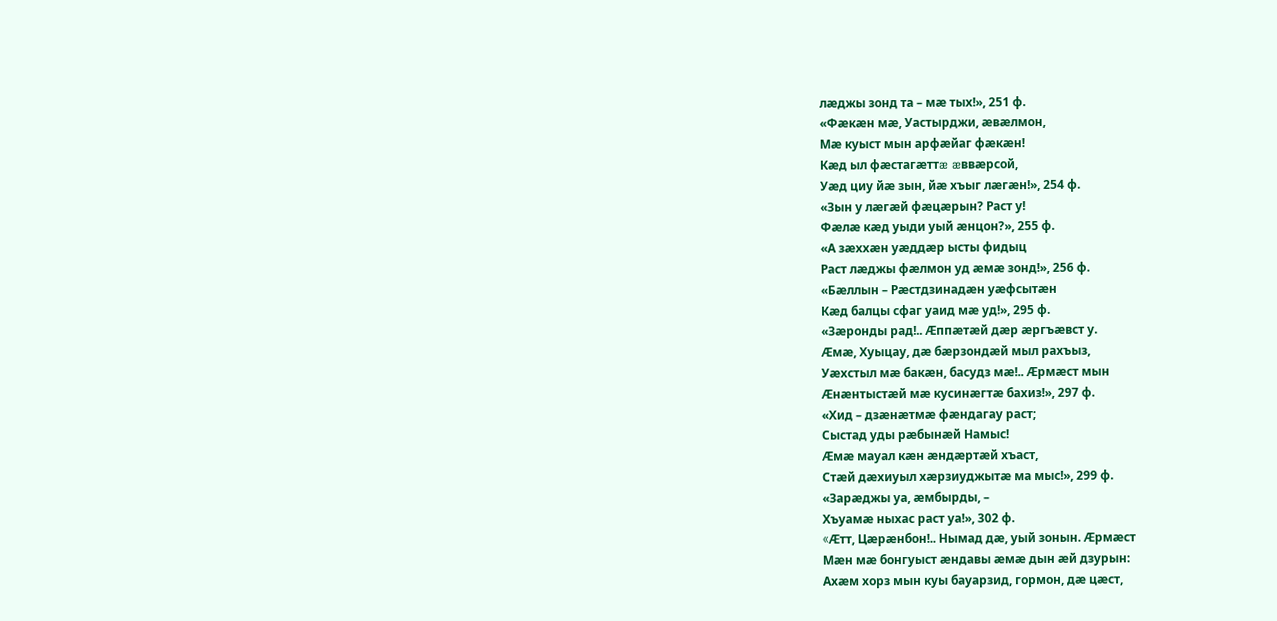лæджы зонд та – мæ тых!», 251 ф.
«Фæкæн мæ, Уастырджи, æвæлмон,
Мæ куыст мын арфæйаг фæкæн!
Кæд ыл фæстагæттæ æввæрсой,
Уæд циу йæ зын, йæ хъыг лæгæн!», 254 ф.
«Зын у лæгæй фæцæрын? Раст у!
Фæлæ кæд уыди уый æнцон?», 255 ф.
«А зæххæн уæддæр ысты фидыц
Раст лæджы фæлмон уд æмæ зонд!», 256 ф.
«Бæллын – Рæстдзинадæн уæфсытæн
Кæд балцы сфаг уаид мæ уд!», 295 ф.
«Зæронды рад!.. Æппæтæй дæр æргъæвст у.
Æмæ, Хуыцау, дæ бæрзондæй мыл рахъыз,
Уæхстыл мæ бакæн, басудз мæ!.. Æрмæст мын
Æнæнтыстæй мæ кусинæгтæ бахиз!», 297 ф.
«Хид – дзæнæтмæ фæндагау раст;
Сыстад уды рæбынæй Намыс!
Æмæ мауал кæн æндæртæй хъаст,
Стæй дæхиуыл хæрзиуджытæ ма мыс!», 299 ф.
«Зарæджы уа, æмбырды, –
Хъуамæ ныхас раст уа!», 302 ф.
«Æтт, Цæрæнбон!.. Нымад дæ, уый зонын. Æрмæст
Мæн мæ бонгуыст æндавы æмæ дын æй дзурын:
Ахæм хорз мын куы бауарзид, гормон, дæ цæст,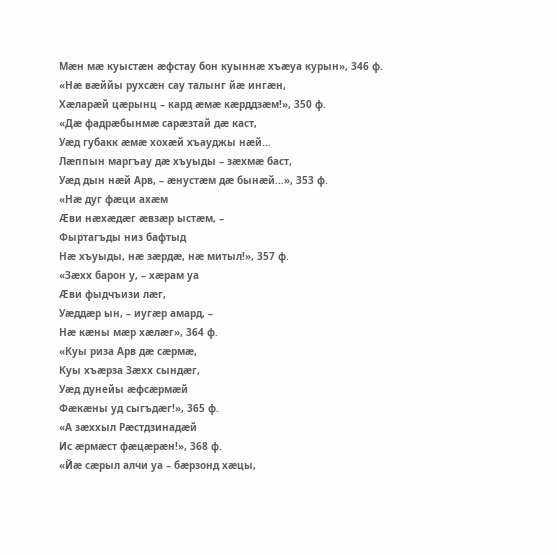Мæн мæ куыстæн æфстау бон куыннæ хъæуа курын», 346 ф.
«Нæ вæййы рухсæн сау талынг йæ ингæн,
Хæларæй цæрынц – кард æмæ кæрддзæм!», 350 ф.
«Дæ фадрæбынмæ сарæзтай дæ каст,
Уæд губакк æмæ хохæй хъауджы нæй…
Лæппын маргъау дæ хъуыды – зæхмæ баст,
Уæд дын нæй Арв, – æнустæм дæ бынæй…», 353 ф.
«Нæ дуг фæци ахæм
Æви нæхæдæг æвзæр ыстæм, –
Фыртагъды низ бафтыд
Нæ хъуыды, нæ зæрдæ, нæ митыл!», 357 ф.
«Зæхх барон у, – хæрам уа
Æви фыдчъизи лæг,
Уæддæр ын, – иугæр амард, –
Нæ кæны мæр хæлæг», 364 ф.
«Куы риза Арв дæ сæрмæ,
Куы хъæрза Зæхх сындæг,
Уæд дунейы æфсæрмæй
Фæкæны уд сыгъдæг!», 365 ф.
«А зæххыл Рæстдзинадæй
Ис æрмæст фæцæрæн!», 368 ф.
«Йæ сæрыл алчи уа – бæрзонд хæцы,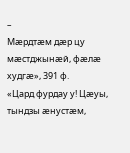–
Мæрдтæм дæр цу мæстджынæй, фæлæ худгæ», 391 ф.
«Цард фурдау у! Цæуы, тындзы æнустæм,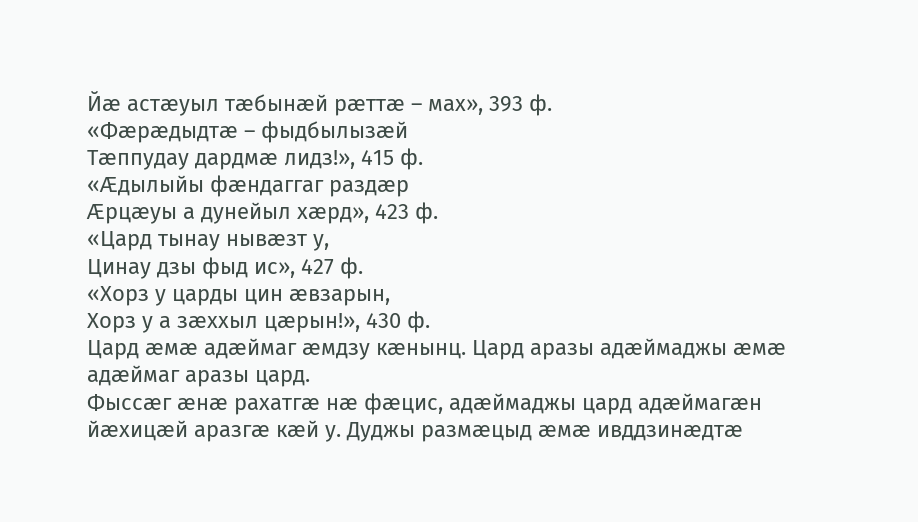Йæ астæуыл тæбынæй рæттæ – мах», 393 ф.
«Фæрæдыдтæ – фыдбылызæй
Тæппудау дардмæ лидз!», 415 ф.
«Æдылыйы фæндаггаг раздæр
Æрцæуы а дунейыл хæрд», 423 ф.
«Цард тынау нывæзт у,
Цинау дзы фыд ис», 427 ф.
«Хорз у царды цин æвзарын,
Хорз у а зæххыл цæрын!», 430 ф.
Цард æмæ адæймаг æмдзу кæнынц. Цард аразы адæймаджы æмæ адæймаг аразы цард.
Фыссæг æнæ рахатгæ нæ фæцис, адæймаджы цард адæймагæн йæхицæй аразгæ кæй у. Дуджы размæцыд æмæ ивддзинæдтæ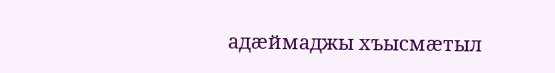адæймаджы хъысмæтыл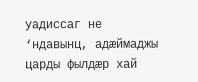уадиссаг не ‘ндавынц, адæймаджы царды фылдæр хай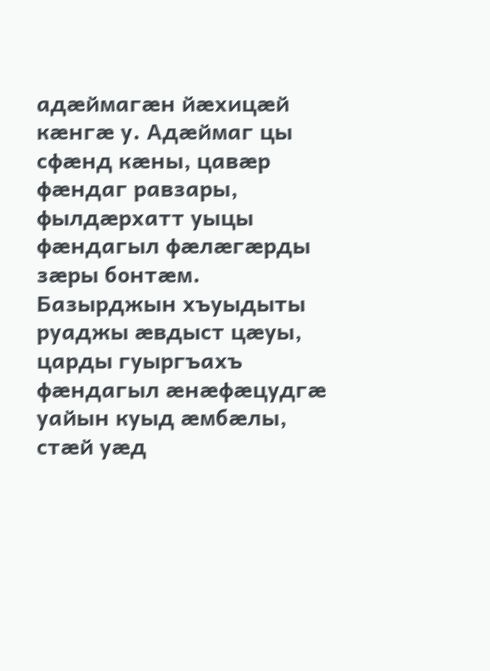адæймагæн йæхицæй кæнгæ у. Адæймаг цы сфæнд кæны, цавæр фæндаг равзары, фылдæрхатт уыцы фæндагыл фæлæгæрды зæры бонтæм. Базырджын хъуыдыты руаджы æвдыст цæуы, царды гуыргъахъ фæндагыл æнæфæцудгæ уайын куыд æмбæлы, стæй уæд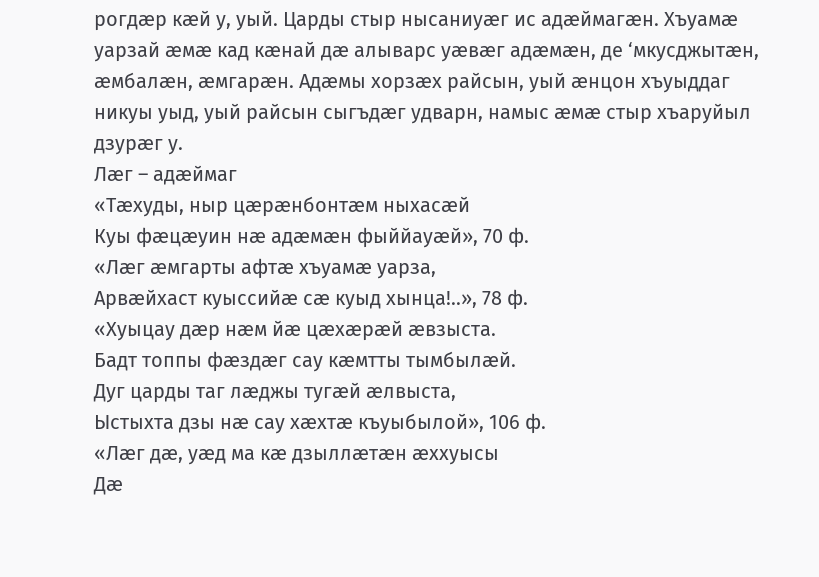рогдæр кæй у, уый. Царды стыр нысаниуæг ис адæймагæн. Хъуамæ уарзай æмæ кад кæнай дæ алыварс уæвæг адæмæн, де ‘мкусджытæн, æмбалæн, æмгарæн. Адæмы хорзæх райсын, уый æнцон хъуыддаг никуы уыд, уый райсын сыгъдæг удварн, намыс æмæ стыр хъаруйыл дзурæг у.
Лæг – адæймаг
«Тæхуды, ныр цæрæнбонтæм ныхасæй
Куы фæцæуин нæ адæмæн фыййауæй», 70 ф.
«Лæг æмгарты афтæ хъуамæ уарза,
Арвæйхаст куыссийæ сæ куыд хынца!..», 78 ф.
«Хуыцау дæр нæм йæ цæхæрæй æвзыста.
Бадт топпы фæздæг сау кæмтты тымбылæй.
Дуг царды таг лæджы тугæй æлвыста,
Ыстыхта дзы нæ сау хæхтæ къуыбылой», 106 ф.
«Лæг дæ, уæд ма кæ дзыллæтæн æххуысы
Дæ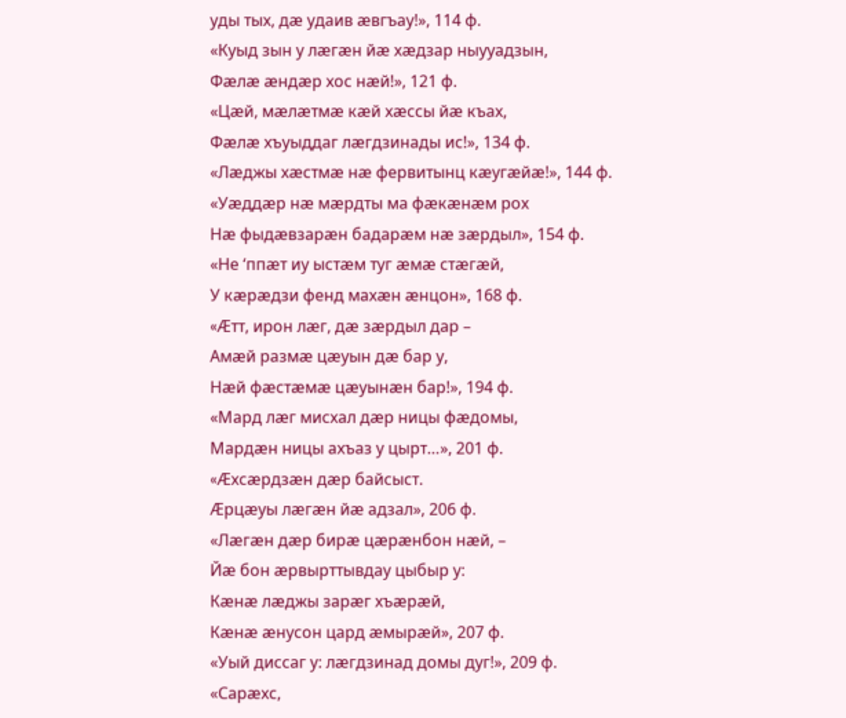уды тых, дæ удаив æвгъау!», 114 ф.
«Куыд зын у лæгæн йæ хæдзар ныууадзын,
Фæлæ æндæр хос нæй!», 121 ф.
«Цæй, мæлæтмæ кæй хæссы йæ къах,
Фæлæ хъуыддаг лæгдзинады ис!», 134 ф.
«Лæджы хæстмæ нæ фервитынц кæугæйæ!», 144 ф.
«Уæддæр нæ мæрдты ма фæкæнæм рох
Нæ фыдæвзарæн бадарæм нæ зæрдыл», 154 ф.
«Не ‘ппæт иу ыстæм туг æмæ стæгæй,
У кæрæдзи фенд махæн æнцон», 168 ф.
«Æтт, ирон лæг, дæ зæрдыл дар –
Амæй размæ цæуын дæ бар у,
Нæй фæстæмæ цæуынæн бар!», 194 ф.
«Мард лæг мисхал дæр ницы фæдомы,
Мардæн ницы ахъаз у цырт…», 201 ф.
«Æхсæрдзæн дæр байсыст.
Æрцæуы лæгæн йæ адзал», 206 ф.
«Лæгæн дæр бирæ цæрæнбон нæй, –
Йæ бон æрвырттывдау цыбыр у:
Кæнæ лæджы зарæг хъæрæй,
Кæнæ æнусон цард æмырæй», 207 ф.
«Уый диссаг у: лæгдзинад домы дуг!», 209 ф.
«Сарæхс,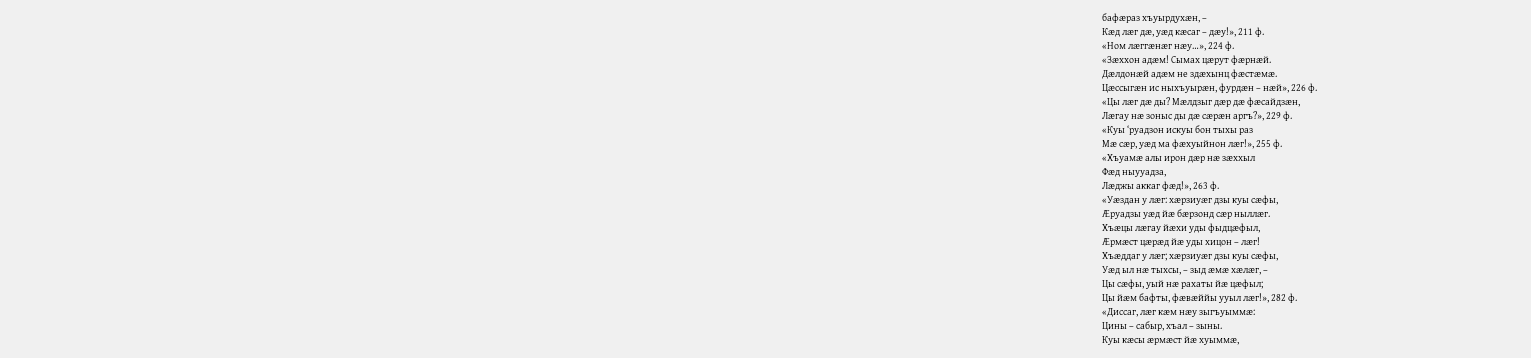бафæраз хъуырдухæн, –
Кæд лæг дæ, уæд кæсаг – дæу!», 211 ф.
«Ном лæггæнæг нæу…», 224 ф.
«Зæххон адæм! Сымах цæрут фæрнæй.
Дæлдонæй адæм не здæхынц фæстæмæ.
Цæссыгæн ис ныхъуырæн, фурдæн – нæй», 226 ф.
«Цы лæг дæ ды? Мæлдзыг дæр дæ фæсайдзæн,
Лæгау нæ зоныс ды дæ сæрæн аргъ?», 229 ф.
«Куы ‘руадзон искуы бон тыхы раз
Мæ сæр, уæд ма фæхуыйнон лæг!», 255 ф.
«Хъуамæ алы ирон дæр нæ зæххыл
Фæд ныууадза,
Лæджы аккаг фæд!», 263 ф.
«Уæздан у лæг: хæрзиуæг дзы куы сæфы,
Æруадзы уæд йæ бæрзонд сæр ныллæг.
Хъæцы лæгау йæхи уды фыдцæфыл,
Æрмæст цæрæд йæ уды хицон – лæг!
Хъæддаг у лæг; хæрзиуæг дзы куы сæфы,
Уæд ыл нæ тыхсы, – зыд æмæ хæлæг, –
Цы сæфы, уый нæ рахаты йæ цæфыл;
Цы йæм бафты, фæвæййы ууыл лæг!», 282 ф.
«Диссаг, лæг кæм нæу зыгъуыммæ:
Цины – сабыр, хъал – зыны.
Куы кæсы æрмæст йæ хуыммæ,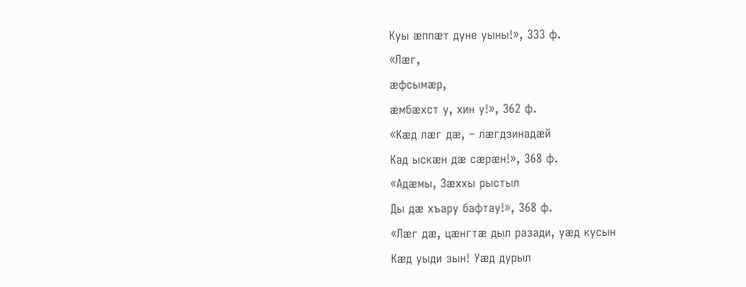Куы æппæт дуне уыны!», 333 ф.
«Лæг,
æфсымæр,
æмбæхст у, хин у!», 362 ф.
«Кæд лæг дæ, – лæгдзинадæй
Кад ыскæн дæ сæрæн!», 368 ф.
«Адæмы, Зæххы рыстыл
Ды дæ хъару бафтау!», 368 ф.
«Лæг дæ, цæнгтæ дыл разади, уæд кусын
Кæд уыди зын! Уæд дурыл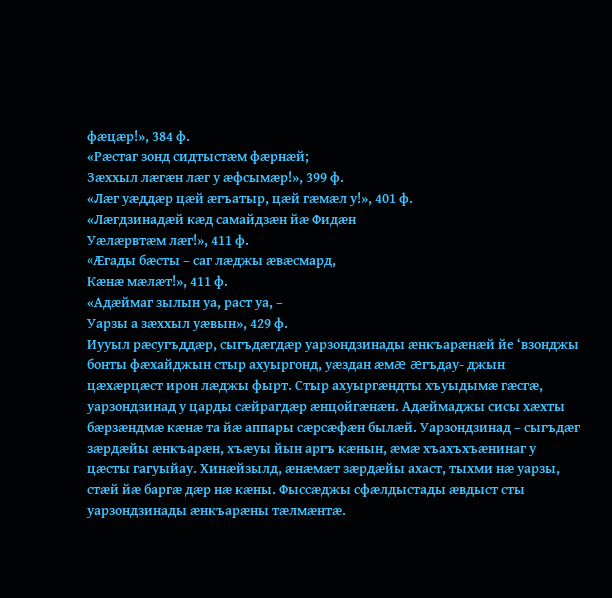фæцæр!», 384 ф.
«Рæстаг зонд сидтыстæм фæрнæй;
Зæххыл лæгæн лæг у æфсымæр!», 399 ф.
«Лæг уæддæр цæй æгъатыр, цæй гæмæл у!», 401 ф.
«Лæгдзинадæй кæд самайдзæн йæ Фидæн
Уæлæрвтæм лæг!», 411 ф.
«Æгады бæсты – саг лæджы æвæсмард,
Кæнæ мæлæт!», 411 ф.
«Адæймаг зылын уа, раст уа, –
Уарзы а зæххыл уæвын», 429 ф.
Иууыл рæсугъддæр, сыгъдæгдæр уарзондзинады æнкъарæнæй йе ‘взонджы бонты фæхайджын стыр ахуыргонд, уæздан æмæ æгъдау- джын цæхæрцæст ирон лæджы фырт. Стыр ахуыргæндты хъуыдымæ гæсгæ, уарзондзинад у царды сæйрагдæр æнцойгæнæн. Адæймаджы сисы хæхты бæрзæндмæ кæнæ та йæ аппары сæрсæфæн былæй. Уарзондзинад – сыгъдæг зæрдæйы æнкъарæн, хъæуы йын аргъ кæнын, æмæ хъахъхъæнинаг у цæсты гагуыйау. Хинæйзылд, æнæмæт зæрдæйы ахаст, тыхми нæ уарзы, стæй йæ баргæ дæр нæ кæны. Фыссæджы сфæлдыстады æвдыст сты уарзондзинады æнкъарæны тæлмæнтæ.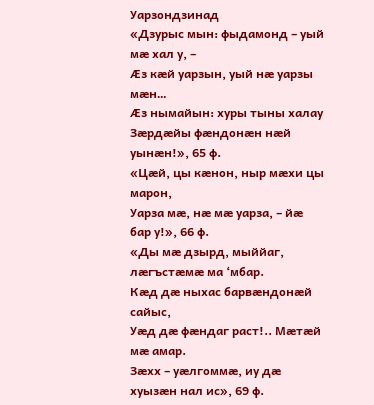Уарзондзинад
«Дзурыс мын: фыдамонд – уый мæ хал у, –
Æз кæй уарзын, уый нæ уарзы мæн…
Æз нымайын: хуры тыны халау
Зæрдæйы фæндонæн нæй уынæн!», 65 ф.
«Цæй, цы кæнон, ныр мæхи цы марон,
Уарза мæ, нæ мæ уарза, – йæ бар у!», 66 ф.
«Ды мæ дзырд, мыййаг, лæгъстæмæ ма ‘мбар.
Кæд дæ ныхас барвæндонæй сайыс,
Уæд дæ фæндаг раст!.. Мæтæй мæ амар.
Зæхх – уæлгоммæ, иу дæ хуызæн нал ис», 69 ф.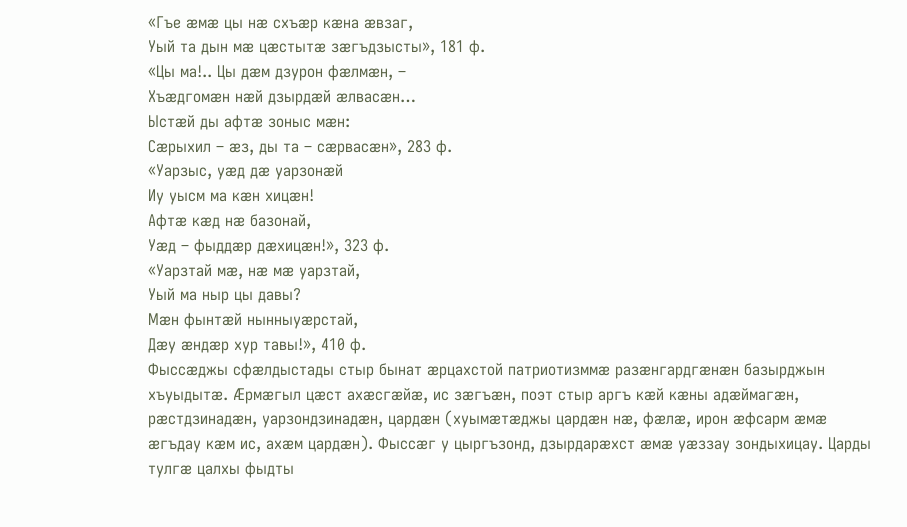«Гъе æмæ цы нæ схъæр кæна æвзаг,
Уый та дын мæ цæстытæ зæгъдзысты», 181 ф.
«Цы ма!.. Цы дæм дзурон фæлмæн, –
Хъæдгомæн нæй дзырдæй æлвасæн…
Ыстæй ды афтæ зоныс мæн:
Сæрыхил – æз, ды та – сæрвасæн», 283 ф.
«Уарзыс, уæд дæ уарзонæй
Иу уысм ма кæн хицæн!
Афтæ кæд нæ базонай,
Уæд – фыддæр дæхицæн!», 323 ф.
«Уарзтай мæ, нæ мæ уарзтай,
Уый ма ныр цы давы?
Мæн фынтæй нынныуæрстай,
Дæу æндæр хур тавы!», 410 ф.
Фыссæджы сфæлдыстады стыр бынат æрцахстой патриотизммæ разæнгардгæнæн базырджын хъуыдытæ. Æрмæгыл цæст ахæсгæйæ, ис зæгъæн, поэт стыр аргъ кæй кæны адæймагæн, рæстдзинадæн, уарзондзинадæн, цардæн (хуымæтæджы цардæн нæ, фæлæ, ирон æфсарм æмæ æгъдау кæм ис, ахæм цардæн). Фыссæг у цыргъзонд, дзырдарæхст æмæ уæззау зондыхицау. Царды тулгæ цалхы фыдты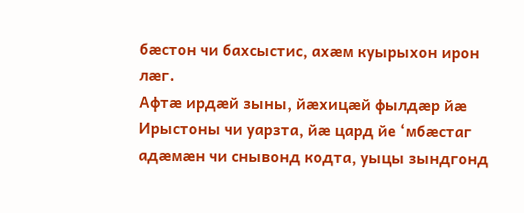бæстон чи бахсыстис, ахæм куырыхон ирон лæг.
Афтæ ирдæй зыны, йæхицæй фылдæр йæ Ирыстоны чи уарзта, йæ цард йе ‘мбæстаг адæмæн чи снывонд кодта, уыцы зындгонд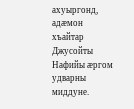ахуыргонд, адæмон хъайтар Джусойты Нафийы æргом удварны миддуне.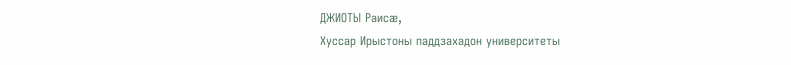ДЖИОТЫ Раисæ,
Хуссар Ирыстоны паддзахадон университеты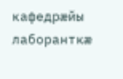кафедрæйы лаборанткæ